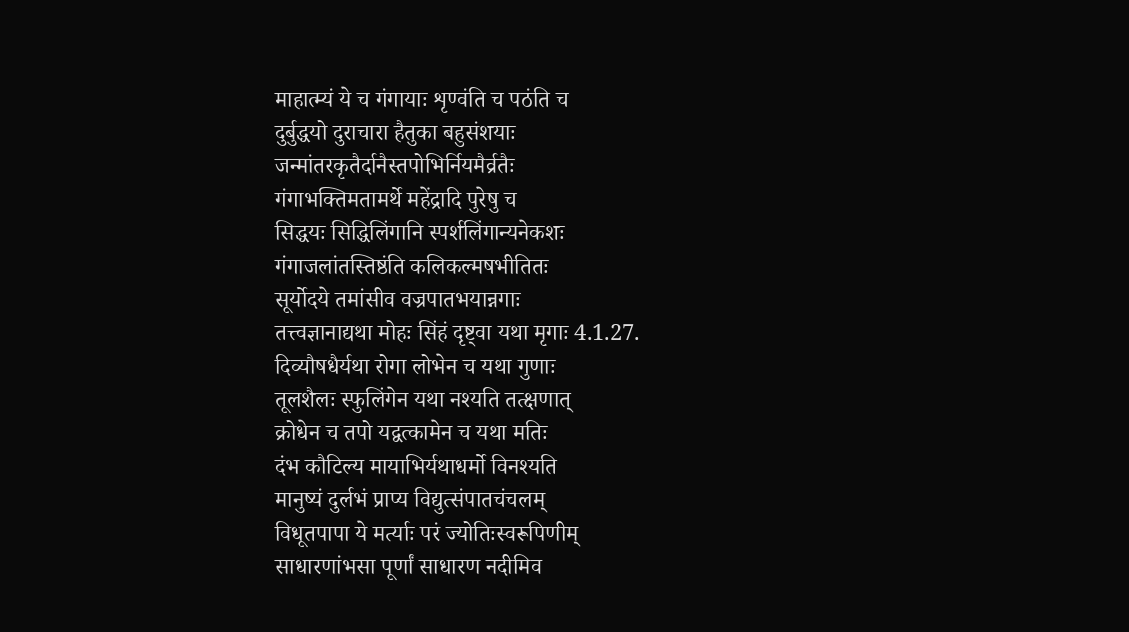माहात्म्यं ये च गंगायाः शृण्वंति च पठंति च
दुर्बुद्धयो दुराचारा हैतुका बहुसंशयाः
जन्मांतरकृतैर्दानैस्तपोभिर्नियमैर्व्रतैः
गंगाभक्तिमतामर्थे महेंद्रादि पुरेषु च
सिद्धयः सिद्धिलिंगानि स्पर्शलिंगान्यनेकशः
गंगाजलांतस्तिष्ठंति कलिकल्मषभीतितः
सूर्योदये तमांसीव वज्रपातभयान्नगाः
तत्त्वज्ञानाद्यथा मोहः सिंहं दृष्ट्वा यथा मृगाः 4.1.27.
दिव्यौषधैर्यथा रोगा लोभेन च यथा गुणाः
तूलशैलः स्फुलिंगेन यथा नश्यति तत्क्षणात्
क्रोधेन च तपो यद्वत्कामेन च यथा मतिः
दंभ कौटिल्य मायाभिर्यथाधर्मो विनश्यति
मानुष्यं दुर्लभं प्राप्य विद्युत्संपातचंचलम्
विधूतपापा ये मर्त्याः परं ज्योतिःस्वरूपिणीम्
साधारणांभसा पूर्णां साधारण नदीमिव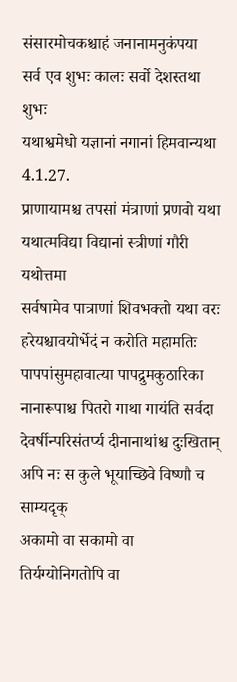संसारमोचकश्चाहं जनानामनुकंपया
सर्व एव शुभः कालः सर्वो देशस्तथा शुभः
यथाश्वमेधो यज्ञानां नगानां हिमवान्यथा 4.1.27.
प्राणायामश्च तपसां मंत्राणां प्रणवो यथा
यथात्मविद्या विद्यानां स्त्रीणां गौरी यथोत्तमा
सर्वषामेव पात्राणां शिवभक्तो यथा वरः
हरेयश्चावयोर्भेदं न करोति महामतिः
पापपांसुमहावात्या पापद्रुमकुठारिका
नानारूपाश्च पितरो गाथा गायंति सर्वदा
देवर्षीन्परिसंतर्प्य दीनानाथांश्च दुःखितान्
अपि नः स कुले भूयाच्छिवे विष्णौ च साम्यदृक्
अकामो वा सकामो वा तिर्यग्योनिगतोपि वा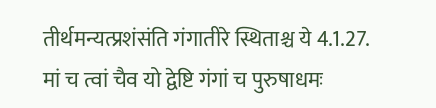तीर्थमन्यत्प्रशंसंति गंगातीरे स्थिताश्च ये 4.1.27.
मां च त्वां चैव यो द्वेष्टि गंगां च पुरुषाधमः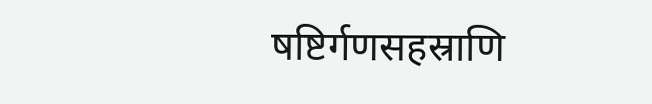षष्टिर्गणसहस्राणि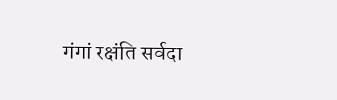गंगां रक्षंति सर्वदा